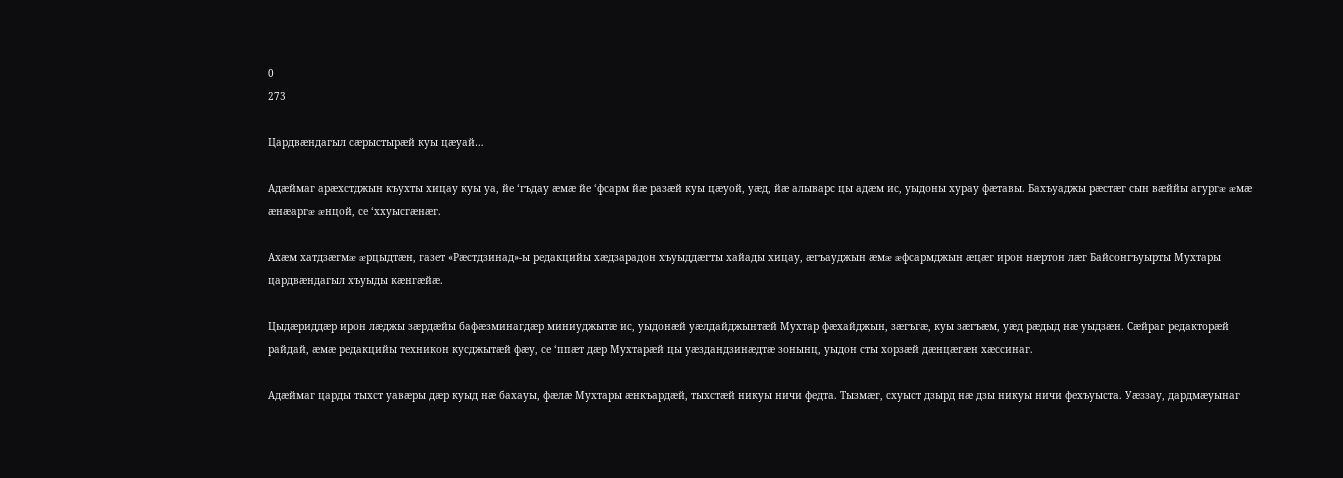0
273

Цардвæндагыл сæрыстырæй куы цæуай…

Адæймаг арæхстджын къухты хицау куы уа, йе ‘гъдау æмæ йе ‘фсарм йæ разæй куы цæуой, уæд, йæ алыварс цы адæм ис, уыдоны хурау фæтавы. Бахъуаджы рæстæг сын вæййы агургæ æмæ æнæаргæ æнцой, се ‘ххуысгæнæг.

Ахæм хатдзæгмæ æрцыдтæн, газет «Рæстдзинад»-ы редакцийы хæдзарадон хъуыддæгты хайады хицау, æгъауджын æмæ æфсармджын æцæг ирон нæртон лæг Байсонгъуырты Мухтары цардвæндагыл хъуыды кæнгæйæ.

Цыдæриддæр ирон лæджы зæрдæйы бафæзминагдæр миниуджытæ ис, уыдонæй уæлдайджынтæй Мухтар фæхайджын, зæгъгæ, куы зæгъæм, уæд рæдыд нæ уыдзæн. Сæйраг редакторæй райдай, æмæ редакцийы техникон кусджытæй фæу, се ‘ппæт дæр Мухтарæй цы уæздандзинæдтæ зонынц, уыдон сты хорзæй дæнцæгæн хæссинаг.

Адæймаг царды тыхст уавæры дæр куыд нæ бахауы, фæлæ Мухтары æнкъардæй, тыхстæй никуы ничи федта. Тызмæг, схуыст дзырд нæ дзы никуы ничи фехъуыста. Уæззау, дардмæуынаг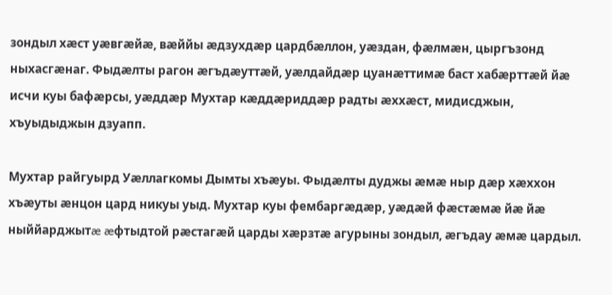зондыл хæст уæвгæйæ, вæййы æдзухдæр цардбæллон, уæздан, фæлмæн, цыргъзонд ныхасгæнаг. Фыдæлты рагон æгъдæуттæй, уæлдайдæр цуанæттимæ баст хабæрттæй йæ исчи куы бафæрсы, уæддæр Мухтар кæддæриддæр радты æххæст, мидисджын, хъуыдыджын дзуапп.

Мухтар райгуырд Уæллагкомы Дымты хъæуы. Фыдæлты дуджы æмæ ныр дæр хæххон хъæуты æнцон цард никуы уыд. Мухтар куы фембаргæдæр, уæдæй фæстæмæ йæ йæ ныййарджытæ æфтыдтой рæстагæй царды хæрзтæ агурыны зондыл, æгъдау æмæ цардыл.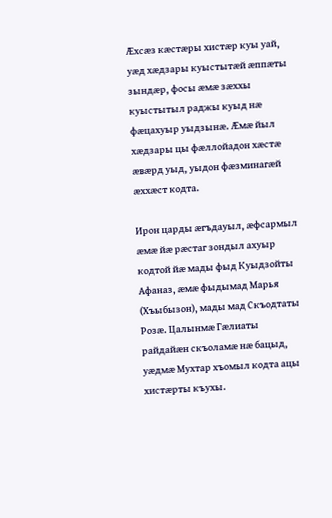Æхсæз кæстæры хистæр куы уай, уæд хæдзары куыстытæй æппæты зындæр, фосы æмæ зæххы куыстытыл раджы куыд нæ фæцахуыр уыдзынæ. Æмæ йыл хæдзары цы фæллойадон хæстæ æвæрд уыд, уыдон фæзминагæй æххæст кодта.

Ирон царды æгъдауыл, æфсармыл æмæ йæ рæстаг зондыл ахуыр кодтой йæ мады фыд Куыдзойты Афаназ, æмæ фыдымад Марья (Хъыбызон), мады мад Скъодтаты Розæ. Цалынмæ Гæлиаты райдайæн скъоламæ нæ бацыд, уæдмæ Мухтар хъомыл кодта ацы хистæрты къухы.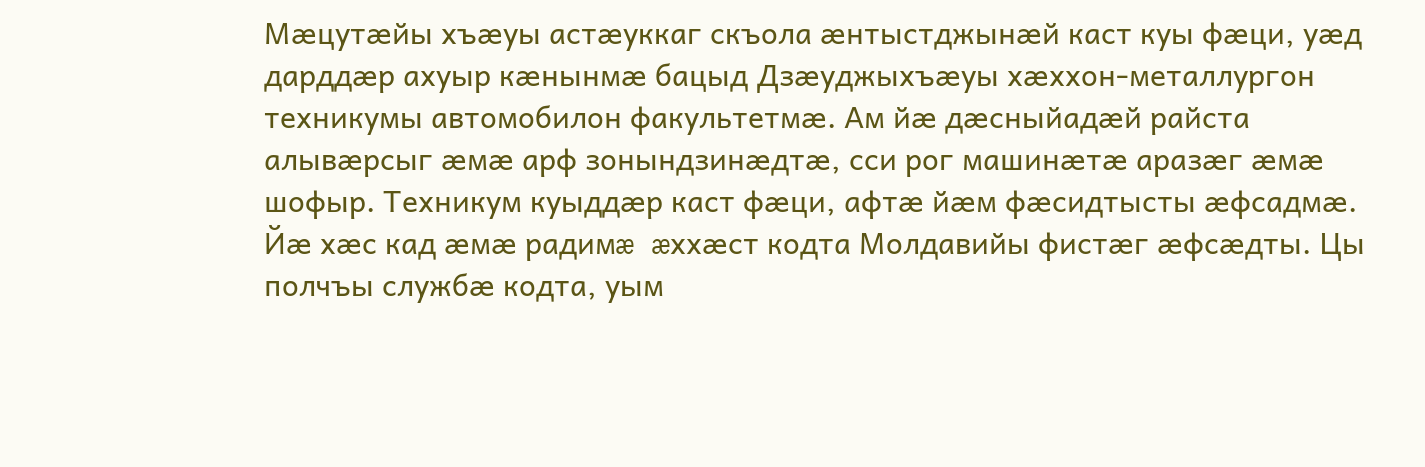Мæцутæйы хъæуы астæуккаг скъола æнтыстджынæй каст куы фæци, уæд дарддæр ахуыр кæнынмæ бацыд Дзæуджыхъæуы хæххон-металлургон техникумы автомобилон факультетмæ. Ам йæ дæсныйадæй райста алывæрсыг æмæ арф зонындзинæдтæ, сси рог машинæтæ аразæг æмæ шофыр. Техникум куыддæр каст фæци, афтæ йæм фæсидтысты æфсадмæ. Йæ хæс кад æмæ радимæ æххæст кодта Молдавийы фистæг æфсæдты. Цы полчъы службæ кодта, уым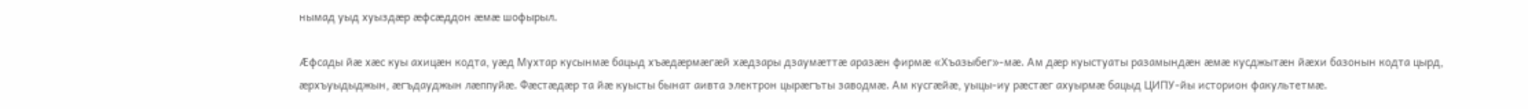нымад уыд хуыздæр æфсæддон æмæ шофырыл.

Æфсады йæ хæс куы ахицæн кодта, уæд Мухтар кусынмæ бацыд хъæдæрмæгæй хæдзары дзаумæттæ аразæн фирмæ «Хъазыбег»-мæ. Ам дæр куыстуаты разамындæн æмæ кусджытæн йæхи базонын кодта цырд, æрхъуыдыджын, æгъдауджын лæппуйæ. Фæстæдæр та йæ куысты бынат аивта электрон цырæгъты заводмæ. Ам кусгæйæ, уыцы-иу рæстæг ахуырмæ бацыд ЦИПУ-йы историон факультетмæ.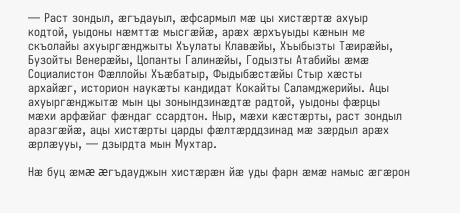— Раст зондыл, æгъдауыл, æфсармыл мæ цы хистæртæ ахуыр кодтой, уыдоны нæмттæ мысгæйæ, арæх æрхъуыды кæнын ме скъолайы ахуыргæнджыты Хъулаты Клавæйы, Хъыбызты Тæирæйы, Бузойты Венерæйы, Цопанты Галинæйы, Годызты Атабийы æмæ Социалистон Фæллойы Хъæбатыр, Фыдыбæстæйы Стыр хæсты архайæг, историон наукæты кандидат Кокайты Саламджерийы. Ацы ахуыргæнджытæ мын цы зонындзинæдтæ радтой, уыдоны фæрцы мæхи арфæйаг фæндаг ссардтон. Ныр, мæхи кæстæрты, раст зондыл аразгæйæ, ацы хистæрты царды фæлтæрддзинад мæ зæрдыл арæх æрлæууы, — дзырдта мын Мухтар.

Нæ буц æмæ æгъдауджын хистæрæн йæ уды фарн æмæ намыс æгæрон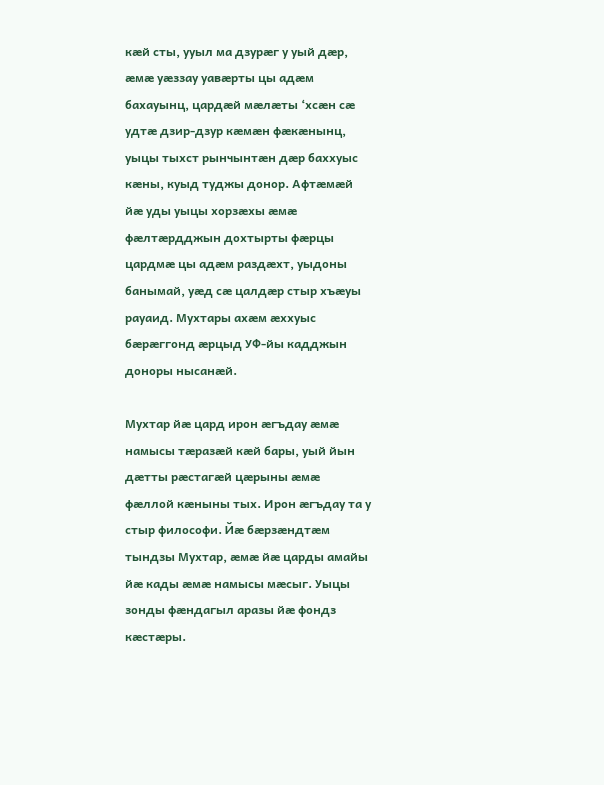кæй сты, ууыл ма дзурæг у уый дæр, æмæ уæззау уавæрты цы адæм бахауынц, цардæй мæлæты ‘хсæн сæ удтæ дзир-дзур кæмæн фæкæнынц, уыцы тыхст рынчынтæн дæр баххуыс кæны, куыд туджы донор. Афтæмæй йæ уды уыцы хорзæхы æмæ фæлтæрдджын дохтырты фæрцы цардмæ цы адæм раздæхт, уыдоны банымай, уæд сæ цалдæр стыр хъæуы рауаид. Мухтары ахæм æххуыс бæрæггонд æрцыд УФ-йы кадджын доноры нысанæй.

Мухтар йæ цард ирон æгъдау æмæ намысы тæразæй кæй бары, уый йын дæтты рæстагæй цæрыны æмæ фæллой кæныны тых. Ирон æгъдау та у стыр философи. Йæ бæрзæндтæм тындзы Мухтар, æмæ йæ царды амайы йæ кады æмæ намысы мæсыг. Уыцы зонды фæндагыл аразы йæ фондз кæстæры.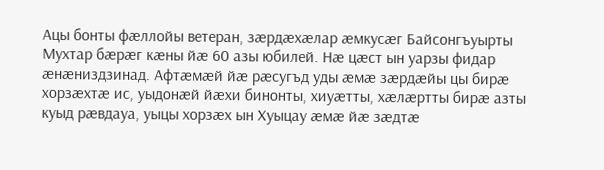Ацы бонты фæллойы ветеран, зæрдæхæлар æмкусæг Байсонгъуырты Мухтар бæрæг кæны йæ 60 азы юбилей. Нæ цæст ын уарзы фидар æнæниздзинад. Афтæмæй йæ рæсугъд уды æмæ зæрдæйы цы бирæ хорзæхтæ ис, уыдонæй йæхи бинонты, хиуæтты, хæлæртты бирæ азты куыд рæвдауа, уыцы хорзæх ын Хуыцау æмæ йæ зæдтæ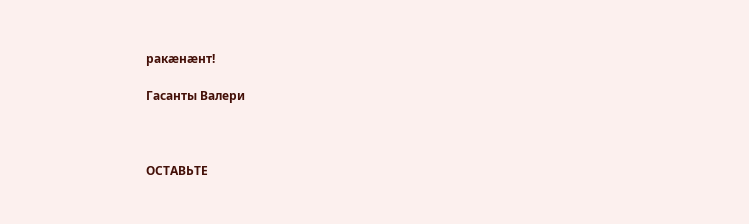ракæнæнт!

Гасанты Валери



ОСТАВЬТЕ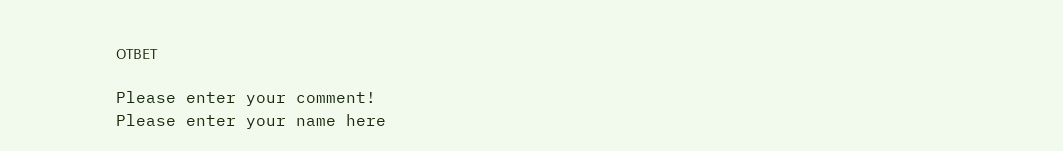ОТВЕТ

Please enter your comment!
Please enter your name here